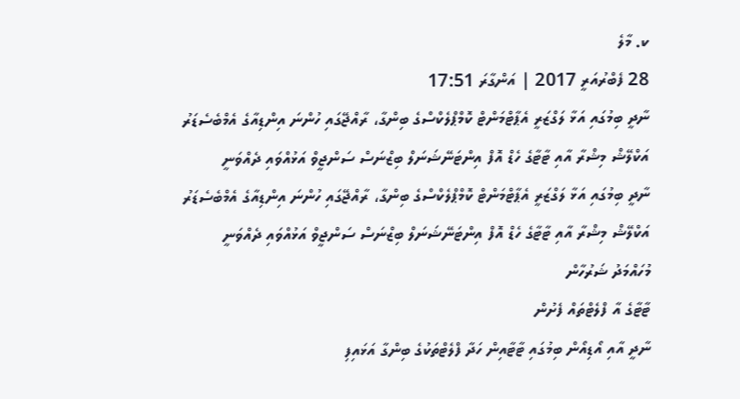ކ. މާލެ
28 ފެބްރުއަރީ 2017 | އަންގާރަ 17:51
ނާދީ ބިމުގައި އަޅާ ލަގްޒަރީ އެޕާޓްމަންޓް ކޮމްޕްލެކްސްގެ ބިންގާ، ރާއްޖޭގައި ހުންނަ އިންޑިއާގެ އެމްބެސެޑަރު އަކްލޭޝް މިޝްރާ އާއި ޓާޓާގެ ހެޑް އޮފް އިންޓަނޭޝަނަލް ބިޒްނަސް ސަންޖީވް އަޅުއްވައި ދެއްވަނީ
ނާދީ ބިމުގައި އަޅާ ލަގްޒަރީ އެޕާޓްމަންޓް ކޮމްޕްލެކްސްގެ ބިންގާ، ރާއްޖޭގައި ހުންނަ އިންޑިއާގެ އެމްބެސެޑަރު އަކްލޭޝް މިޝްރާ އާއި ޓާޓާގެ ހެޑް އޮފް އިންޓަނޭޝަނަލް ބިޒްނަސް ސަންޖީވް އަޅުއްވައި ދެއްވަނީ
މުހައްމަދު ޝަރުހާން
ޓާޓާގެ އާ ފްލެޓްތައް ފެށުން
ނާދީ އާއި އޯޑިއޯން ބިމުގައި ޓާޓާއިން ހަދާ ފްލެޓްތަކުގެ ބިންގާ އަޅައިފި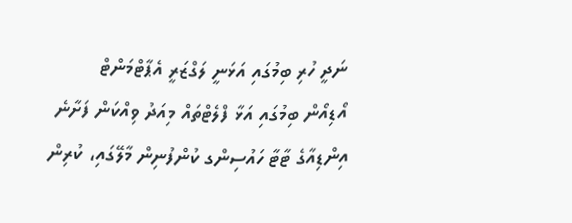ނަދީ ހުރި ބިމުގައި އަޅަނީ ލަގްޒަރީ އެޕާޓްމަންޓް
އޯޑިއޯން ބިމުގައި އަޅާ ފްލެޓްތައް މިއަދު ވިއްކަން ފަށާނެ
އިންޑިއާގެ ޓާޓާ ހައުސިންގ ކުންފުނިން މާލޭގައި، ކުރިން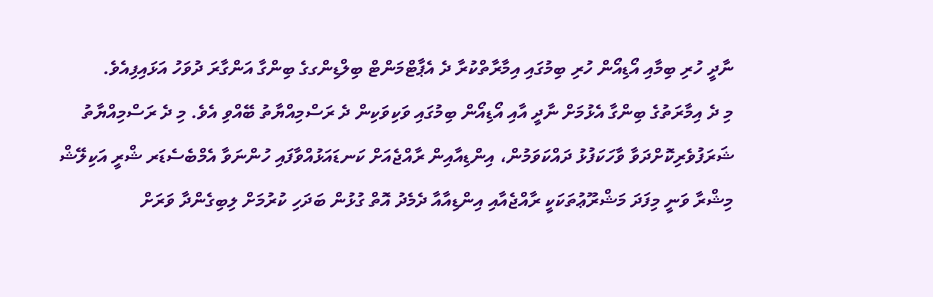ނާދީ ހުރި ބިމާއި އޯޑިއޯން ހުރި ބިމުގައި އިމާރާތްކުރާ ދެ އެޕާޓްމަންޓް ބިލްޑިންގގެ ބިންގާ އަންގާރަ ދުވަހު އަޅައިފިއެވެ.
މި ދެ އިމާރަތުގެ ބިންގާ އެޅުމަށް ނާދީ އާއި އޯޑިއޯން ބިމުގައި ވަކިވަކިން ދެ ރަސްމިއްޔާތު ބޭއްވި އެވެ. މި ދެ ރަސްމިއްޔާތު ޝަރަފުވެރިކޮށްދަވާ ވާހަކަފުޅު ދައްކަވަމުން، އިންޑިއާއިން ރާއްޖެއަށް ކަނޑައަޅުއްވާފައި ހުންނަވާ އެމްބެސެޑަރ ޝްރީ އަކިލޭޝް މިޝްރާ ވަނީ މިފަދަ މަޝްރޫޢުތަކަކީ ރާއްޖެއާއި އިންޑިއާއާ ދެމެދު އޮތް ގުޅުން ބަދަހި ކުރުމަށް ލިބިގެންދާ ވަރަށް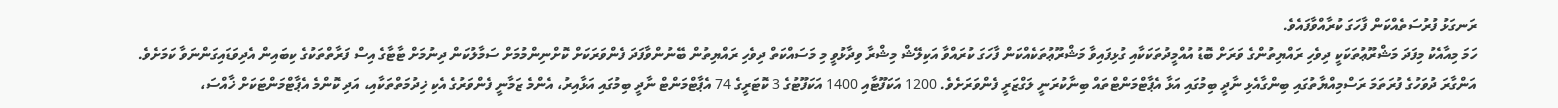ރަނގަޅު ފުރުސަތެއްކަން ފާހަގަ ކުރާއްވާފައެވެ.
ހަމަ މިއާއެކު މިފަދަ މަޝްރޫޢުތަކަކީ ދިވެހި ރައްޔިތުންގެ ވަރަށް ބޮޑު އުއްމީދުތަކަކާއި ގުޅިފައިވާ މަޝްރޫޢުތަކެއްކަން ފާހަގަ ކުރައްވާ އަކިލޭޝް މިޝްރާ ވިދާޅުވީ މި މަސައްކަތް ދިވެހި ރައްޔިތުން ބޭނުންވާފަދަ ފެންވަރަކަށް ކޮށްނިންމުމަށް ސަމާލުކަން ދިނުމަށް ޓާޓާގެ އިސް ފަރާތްތަކުގެ ކިބައިން އެދިވަޑައިގަންނަވާ ކަމަށެވެ.
އަންގާރަ ދުވަހުގެ ފުރަތަމަ ރަސްމިއްޔާތުގައި ބިންގާއެޅި ނާދީ ބިމުގައި އަޅާ އެޕާޓްމަންޓްތައް ބިނާކުރަނީ ލަގްޒަރީ ފެންވަރަށެވެ. 1200 އަކަފޫޓާއި 1400 އަކަފޫޓުގެ 3 ކޮޓަރީގެ 74 އެޕާޓްމަންޓް ނާދީ ބިމުގައި އަޅާއިރު، އެންމެ ޒަމާނީ ފެންވަރުގެ އެކި ޚިދުމަތްތަކާއި، އަދި ކޮންމެ އެޕާޓްމަންޓަކަށް ޚާއްސަ،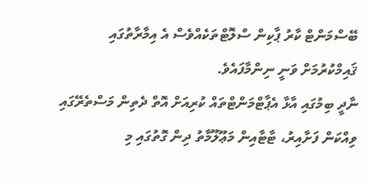ބޭސްމަންޓް ކާރު ޕާކިން ސްލޮޓްތަކެއްވެސް އެ އިމާރާތުގައި ޤައިމްކުރުމަށް ވަނީ ނިންމާފައެވެ.
ނާދީ ބިމުގައި އާޅާ އެޕާޓްމަންޓްތައް ކުރިއަށް އޮތް ދެތިން މަސްތެރޭގައި ވިއްކަން ފަށާއިރު، ޓާޓާއިން މަޢޫލޫމާތު ދިން ގޮތުގައި މި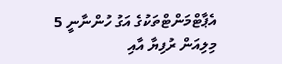އެޕާޓްމަންޓްތަކުގެ އަގު ހުންނާނީ 5 މިލިއަން ރުފިޔާ އާއި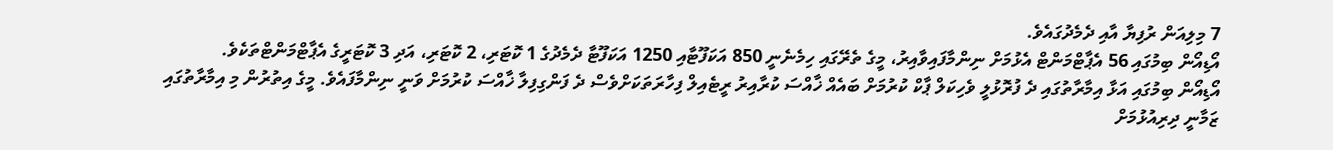7 މިލިއަން ރުފިޔާ އާއި ދެމެދުގައެވެ.
އޯޑިއޯން ބިމުގައި 56 އެޕާޓްމަންޓް އެޅުމަށް ނިންމާފައިވާއިރު، މީގެ ތެރޭގައި ހިމެނެނީ 850 އަކަފޫޓާއި 1250 އަކަފޫޓާ ދެމެދުގެ 1 ކޮޓަރި، 2 ކޮޓަރި، އަދި 3 ކޮޓަރީގެ އެޕާޓްމަންޓްތަކެވެ.
އޯޑިއޯން ބިމުގައި އަޅާ އިމާރާތުގައި ދެ ފުރޮޅުލީ ވެހިކަލް ޕާކް ކުރުމަށް ބައެއް ޚާއްސަ ކުރާއިރު ރީޓެއިލް ފިހާރަތަކަށްވެސް ދެ ފަންގިފިލާ ޚާއްސަ ކުރުމަށް ވަނީ ނިންމާފައެވެ. މީގެ އިތުރުން މި އިމާރާތުގައި ޒަމާނީ ދިރިއުޅުމަށް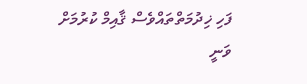ފަހި ޚިދުމަތްތައްވެސް ޤާއިމް ކުރުމަށް ވަނީ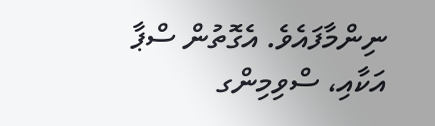ނިންމާފައެވެ. އެގޮތުން ސްޕާ އަކާއި، ސްވިމިންގ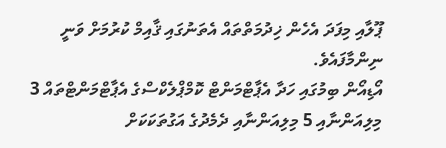ޕޫލާއި މިފަދަ އެހެން ޚިދުމަތްތައް އެތަނުގައި ޤާއިމް ކުރުމަށް ވަނީ ނިންމާފައެވެ.
އޯޑިއޯން ބިމުގައި ހަދާ އެޕާޓްމަންޓް ކޮމްޕްލެކްސްގެ އެޕާޓްމަންޓްތައް 3 މިލިއަންނާއި 5 މިލިއަންނާއި ދެމެދުގެ އަގުތަކަކަށް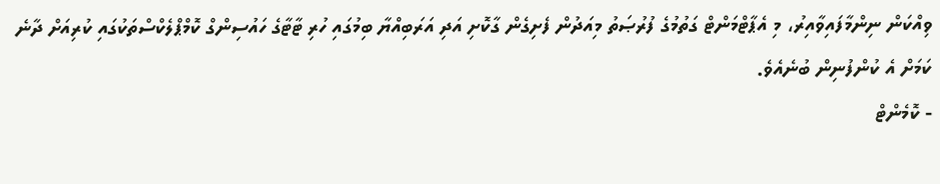ވިއްކަން ނިންމާފައިވާއިރު، މި އެޕާޓްމަންޓް ގަތުމުގެ ފުރުޞަތު މިއަދުން ފެށިގެން ގާކޮށި އަދި އަރަބިއްޔާ ބިމުގައި ހުރި ޓާޓާގެ ހައުސިންގް ކޮމްޕްލެކްސްތަކުގައި ކުރިއަށް ދާނެ ކަމަށް އެ ކުންފުނިން ބުނެއެވެ.
- ކޮމެންޓް